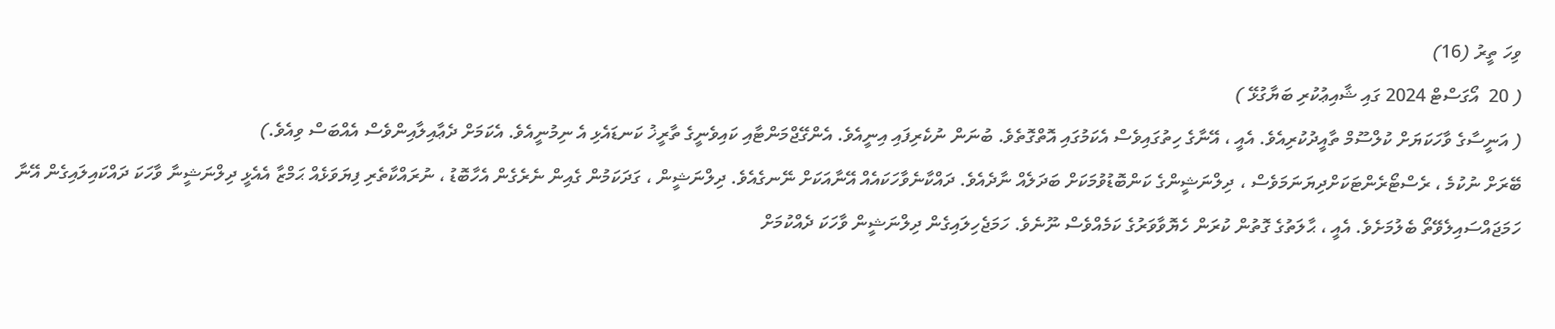ވިހަ ތީރު (16)
( 20  އޯގަސްޓް 2024 ގައި ޝާއިޢުކުރި ބަޔާގުޅޭ )
( އަނީސާގެ ވާހަކަޔަށް ކުލްސޫމް ތާއީދުކުރިއެވެ. އެއީ ، އޭނާގެ ހިތުގައިވެސް އެކަމުގައި އޮތްގޮތެވެ. ބުނަން ނުކެރިފައި އިނީއެވެ. އެންގޭޖްމަންޓާއި ކައިވެނީގެ ތާރީޚު ކަނޑައެޅި އެ ނިމުނީއެވެ. އެކަމަށް ދެޢާއިލާއިންވެސް އެއްބަސް ވިއެވެ.)
ބޭރަށް ނުކުމެ ، ރެސްޓޯރެންޓަކަށްދިޔަނަމަވެސް ، ދިލްނަޝީންގެ ކަންބޮޑުވުމަކަށް ބަދަލެއް ނާދެއެވެ. ދައްކާނެވާހަކައެއް އޭނާއަކަށް ނޭނގެއެވެ. ދިލްނަޝީން ، ގަދަކަމުން ގެއިން ނެރެގެން އެހާބޮޑު ، ނުރައްކާތެރި ފިޔަވަޅެއް ޙަމްޒާ އެއެޅީ ދިލްނަޝީނާ ވާހަކަ ދައްކައިލައިގެން އޭނާ ހަމަޖައްސައިލެވޭތޯ ބެލުމަށެވެ. އެއީ ، ޙާލަތުގެ ގޮތުން ކުރަން ހެޔޮވާވަރުގެ ކަމެއްވެސް ނޫނެވެ. ހަމަޖެހިލައިގެން ދިލްނަޝީން ވާހަކަ ދެއްކުމަށް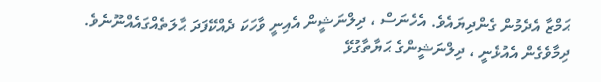ޙަމްޒާ އެދެމުން ގެންދިޔައެވެ. އެހެނަސް ، ދިލްނަޝީން އެއިނީ ވާހަކަ ދެއްކޭފަދަ ޙާލަތެއްގައެއްނޫނެވެ. ދިމާވެގެން އެއުޅެނީ ، ދިލްނަޝީންގެ ޙަޔާތާގުޅޭ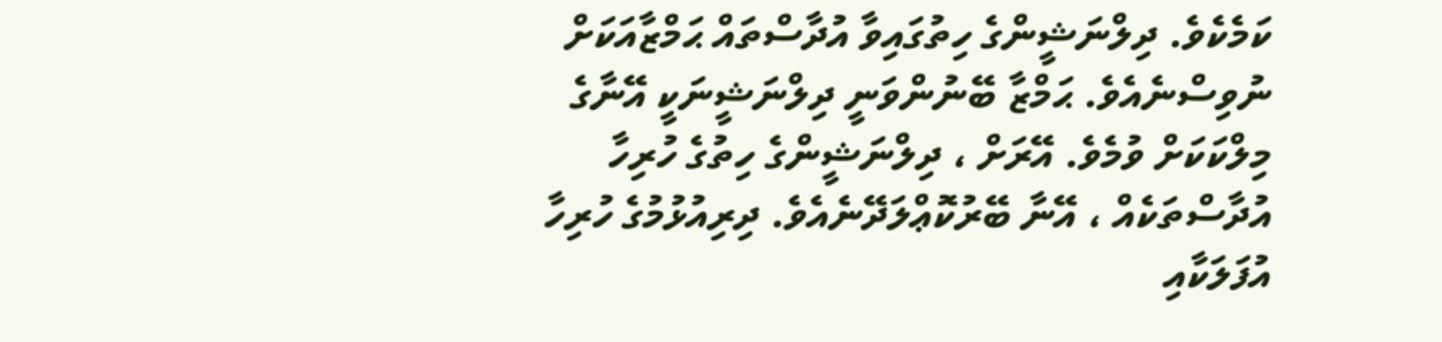ކަމެކެވެ. ދިލްނަޝީންގެ ހިތުގައިވާ އުދާސްތައް ޙަމްޒާއަކަށް ނުވިސްނެއެވެ. ޙަމްޒާ ބޭނުންވަނީ ދިލްނަޝީނަކީ އޭނާގެ މިލްކަކަށް ވުމެވެ. އޭރަށް ، ދިލްނަޝީންގެ ހިތުގެ ހުރިހާ އުދާސްތަކެއް ، އޭނާ ބޭރުކޮޢްލަދޭނެއެވެ. ދިރިއުޅުމުގެ ހުރިހާ އުފަލަކާއި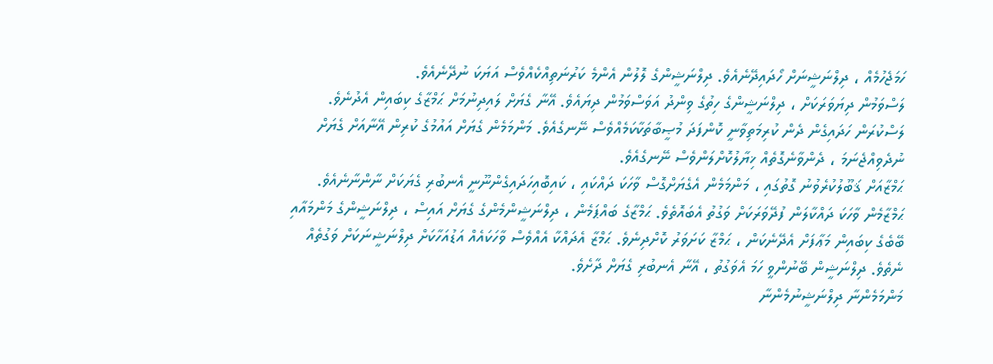ހަމަޖެހުމެއް ، ދިލްނަޝީނަށް ހޯދައިދޭނެއެވެ. ދިލްނަޝީންގެ ލޮލުން އެންމެ ކަރުނަތިއްކެއްވެސް އަޔަކަ ނުދޭނެއެވެ.
ލަސްވަމުން ދިޔަވަރަކަށް ، ދިލްނަޝީންގެ ހިތުގެ ވިންދު އަވަސްވަމުން ދިޔައެވެ. އޭނާ ގެޔަށް ލައިދިނުމަށް ޙަމްޒާގެ ކިބައިން އެދުނެވެ. ލަސްކުރަން ހަދައިގެން ދެން ކުރިމަތިވާނީ ކޮންފަދަ މުޞީބާތަކާކަމެއްވެސް ނޭނގެއެވެ. މަންމަމެން ގެޔަށް އައުމުގެ ކުރިން އޭނާއަށް ގެޔަށް ނުދެވިއްޖެނަމަ ، ދެންވާނެގޮތެއް ޚިޔާލުކޮށްލަންވެސް ނޭނގެއެވެ.
ޙަމްޒާއަށް ޤަބޫލުކުރެވުނު ގޮތުގައި ، މަންމަމެން އެގެޔަށްގޮސް ވާހަކަ ދައްކައި ، ކައިބޮއިހަދައިގެންނޫނީ އެނބުރި ގެޔަކަށް ނާންނާނެއެވެ. ޙަމްޒާމެން ވާހަކަ ދައްކާލަން ފުދޭވަރަކަށް ވަގުތު އެބައޮތެވެ. ޙަމްޒާގެ ބައްޕަމެން ، ދިލްނަޝީންމެންގެ ގެޔަށް އައިސް ، ދިލްނަޝީންގެ މަންމައާއި ބޭބެގެ ކިބައިން މަޢާފަށް އެދޭނެކަން ، ޙަމްޒާ ކަށަވަރު ކޮށްދިނެވެ. ޙަމްޒާ އެދައްކާ އެއްވެސް ވާހަކައެއް އަޑުއަހާކަށް ދިލްނަޝީނަކަށް ވަގުތެއް ނެތެވެ. ދިލްނަޝީން ބޭނުންވީ ހަމަ އެވަގުތު ، އޭނާ އެނބުރި ގެޔަށް ދާށެވެ.
މަންމަމެންނާ ދިލްނަޝީނުމެންނާ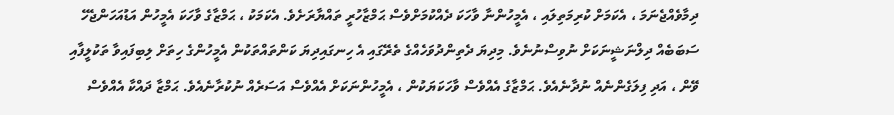ދިމާވެއްޖެނަމަ ، އެކަމަށް ކުރިމަތިލައި ، އެމީހުންނާ ވާހަކަ ދެއްކުމަށްވެސް ޙަމްޒާހުރީ ތައްޔާރަށެވެ. އެކަމަކު ، ޙަމްޒާގެ ވާހަކަ އެމީހުން އަޑުއަހަންޖެހޭ ސަބަބެއް ދިލްނަޝީނަކަށް ނުވިސްނުނެވެ. މިދިޔަ ދެތިންދުވަހެއްގެ ތެރޭގައި އެ ހިނގައިދިޔަ ކަންތައްތަކުން އެމީހުންގެ ހިތަށް ލިބިފައިވާ ތަކުލީފާއި ވޭން ، އަދި ފިލަގެންނެއް ނުދާނެއެވެ. ޙަމްޒާގެ އެއްވެސް ވާހަކަޔަކުން ، އެމީހުންނަކަށް އެއްވެސް އަސަރެއް ނުކުރާނެއެވެ. ޙަމްޒާ ދައްކާ އެއްވެސް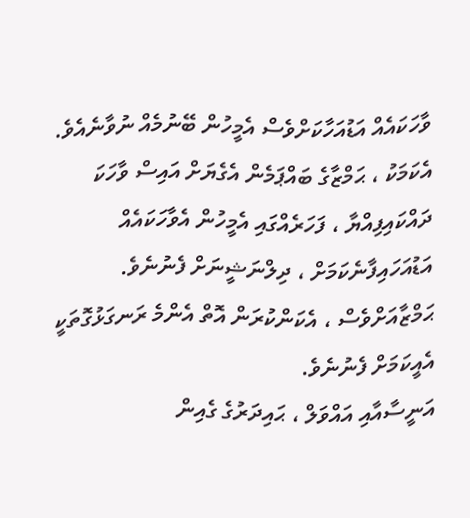ވާހަކައެއް އަޑުއަހާކަށްވެސް އެމީހުން ބޭނުމެއް ނުވާނެއެވެ. އެކަމަކު ، ޙަމްޒާގެ ބައްޕަމެން އެގެޔަށް އައިސް ވާހަކަ ދައްކައިފިއްޔާ ، ފަހަރެއްގައި އެމީހުން އެވާހަކައެއް އަޑުއަހައިފާނެކަމަށް ، ދިލްނަޝީނަށް ފެނުނެވެ.  ޙަމްޒާއަށްވެސް ، އެކަންކުރަން އޮތް އެންމެ ރަނގަޅުގޮތަކީ އެއީކަމަށް ފެނުނެވެ.
އަނީސާއާއި އައްވަލް ، ޙައިދަރުގެ ގެއިން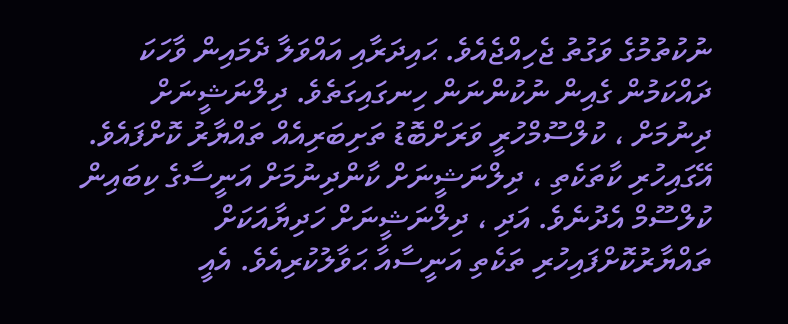ނުކުތުމުގެ ވަގުތު ޖެހިއްޖެއެވެ. ޙައިދަރާއި އައްވަލާ ދެމައިން ވާހަކަ ދައްކަމުން ގެއިން ނުކުންނަން ހިނގައިގަތެވެ. ދިލްނަޝީނަށް ދިނުމަށް ، ކުލްސޫމްހުރީ ވަރަށްބޮޑު ތަށިބަރިއެއް ތައްޔާރު ކޮށްފައެވެ. އޭގައިހުރި ކާތަކެތި ، ދިލްނަޝީނަށް ކާންދިނުމަށް އަނީސާގެ ކިބައިން ކުލްސޫމް އެދުނެވެ. އަދި ، ދިލްނަޝީނަށް ހަދިޔާއަކަށް ތައްޔާރުކޮށްފައިހުރި ތަކެތި އަނީސާއާ ޙަވާލުކުރިއެވެ. އެއީ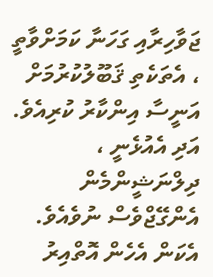ޖަވާހިރާއި ގަހަނާ ކަމަށްވާތީ ، އެތަކެތި ޤަބޫލުކުރުމަށް އަނީސާ އިންކާރު ކުރިއެވެ. އަދި އެއުޅެނީ ، ދިލްނަޝީންމެން އެންގޭޖްވެސް ނުވެއެވެ. އެކަން އެހެން އޮތްއިރު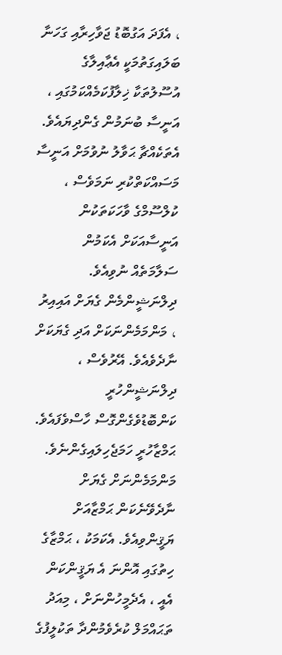، އެފަދަ އަގުބޮޑު ޖަވާހިރާއި ގަހަނާ ބަލައިގަތުމަކީ އެޢާއިލާގެ އުސޫލުތަކާ ޚިލާފުކަމެއްކަމުގައި ، އަނީސާ ބުނަމުން ގެންދިޔައެވެ. އެތަކެއްޗާ ޙަވާލު ނުވުމަށް އަނީސާ މަސައްކަތްކުރި ނަމަވެސް ، ކުލްސޫމްގެ ވާހަކަތަކުން އަނީސާއަކަށް އެކަމުން ސަލާމަތެއް ނުވިއެވެ.
ދިލްނަޝީންމެން ގެޔަށް އައިއިރު ، މަންމަމެންނަކަށް އަދި ގެޔަކަށް ނާދެވެއެވެ. އޭރުވެސް ، ދިލްނަޝީންހުރީ ކަންބޮޑުވެގެންގޮސް ހާސްވެފައެވެ. ޙަމްޒާހުރީ ހަމަޖެހިލައިގެންނެވެ. މަންމަމެންނަށް ގެޔަށް ނާދެވޭނެކަން ޙަމްޒާއަށް ޔަޤީންވިއެވެ. އެކަމަކު ، ޙަމްޒާގެ ހިތުގައި އޮންނަ އެ ޔަޤީންކަން އެއީ ، އެދެމީހުންނަށް ، މިއަދު ތަޙައްމަލް ކުރެވެމުންދާ ތަކުލީފުގެ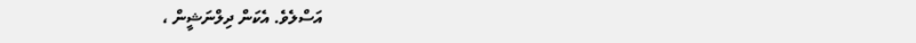އަސްލެވެ. އެކަން ދިލްނަޝީން ،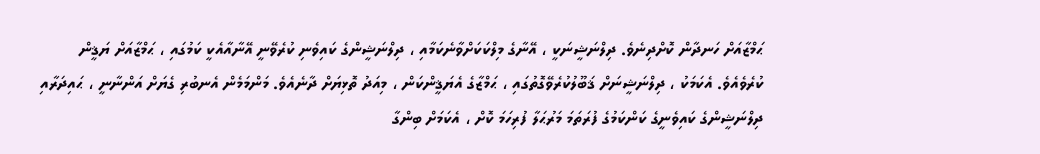ޙަމްޒާއަށް ހަނދާން ކޮށްދިނެވެ. ދިލްނަޝީނަކީ ، އޭނާގެ މިލްކަކަށްވާނެކަމާއި ، ދިލްނަޝީންގެ ކައިވެނި ކުރެވޭނީ އޭނާއާއެކީ ކަމުގައި ، ޙަމްޒާއަށް ޔަޤީން ކުރެވެއެވެ. އެކަމަކު ، ދިލްނަޝީނަށް ޤަބޫލުކުރެވޭގޮތުގައި ، ޙަމްޒާގެ އެޔަޤީންކަން ، މިއަދު ތޮޅިޔަށް ދާނެއެވެ. މަންމަމެން އެނބުރި ގެޔަށް އަންނާނީ ، ޙައިދަރާއި ދިލްނަޝީންގެ ކައިވެނީގެ ކަންކަމުގެ ފުރަތަމަ މަރުޙަލާ ފުރިހަމަ ކޮށް ، އެކަމަށް ބިންގާ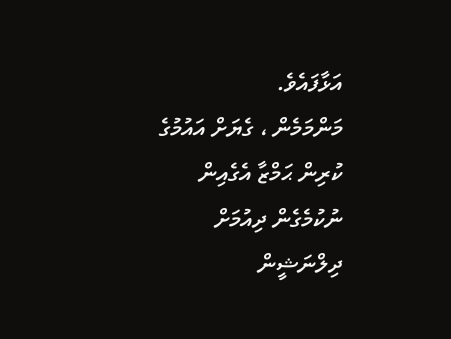އަޅާފައެވެ.
މަންމަމެން ، ގެޔަށް އައުމުގެ ކުރިން ޙަމްޒާ އެގެއިން ނުކުމެގެން ދިއުމަށް ދިލްނަޝީން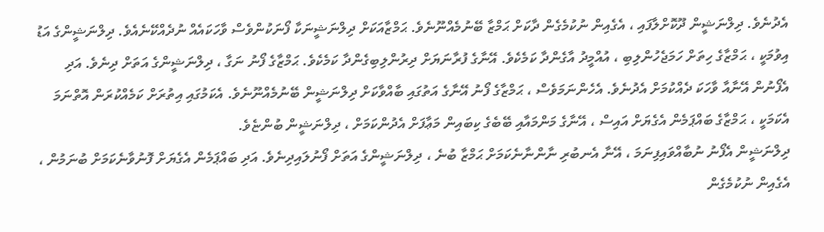އެދުނެވެ. ދިލްނަޝީން ދޫކޮށްލާފައި ، އެގެއިން ނުކުމެގެން ދާކަށް ޙަމްޒާ ބޭނުމެއްނޫނެވެ. ޙަމްޒާއަކަށް ދިލްނަޝީނަކާ ފޯނަކުންވެސް ވާހަކައެއް ނުދެއްކޭނެއެވެ. ދިލްނަޝީންގެ އަޑު އިވުމަކީ ، ޙަމްޒާގެ ހިތަށް ހަމަޖެހުންލިބި ، އުއްމީދު އާގެންދާ ކަމެކެވެ. އޭނާގެ ފުރާނަޔަށް ދިރުންލިބިގެންދާ ކަމެކެވެ. ޙަމްޒާގެ ފޯނު ނަގާ ، ދިލްނަޝީންގެ އަތަށް ދިނެވެ. އަދި އެފޯނުން އޭނާއާ ވާހަކަ ދެއްކުމަށް އެދުނެވެ. އެހެންނަމަވެސް ، ޙަމްޒާގެ ފޯނު އޭނާގެ އަތުގައި ބާއްވާކަށް ދިލްނަޝީން ބޭނުމެއްނޫނެވެ. އެކަމުގައި އިތުރަށް ކަމެއްކުރަން އޮތްނަމަ އެކަމަކީ ، ޙަމްޒާގެ ބައްޕަމެން އެގެޔަށް އައިސް ، އޭނާގެ މަންމައާއި ބޭބެގެ ކިބައިން މަޢާފަށް އެދުންކަމަށް ، ދިލްނަޝީން ބުންޏެވެ.
ދިލްނަޝީން އެފޯނު ނުބާއްވައިފިނަމަ ، އޭނާ އެނބުރި ނާންނާނެކަމަށް ޙަމްޒާ ބުނެ ، ދިލްނަޝީންގެ އަތަށް ފޯނުލައިދިނެވެ. އަދި ބައްޕަމެން އެގެޔަށް ފޮނުވާނެކަމަށް ބުނަމުން ، އެގެއިން ނުކުމެގެން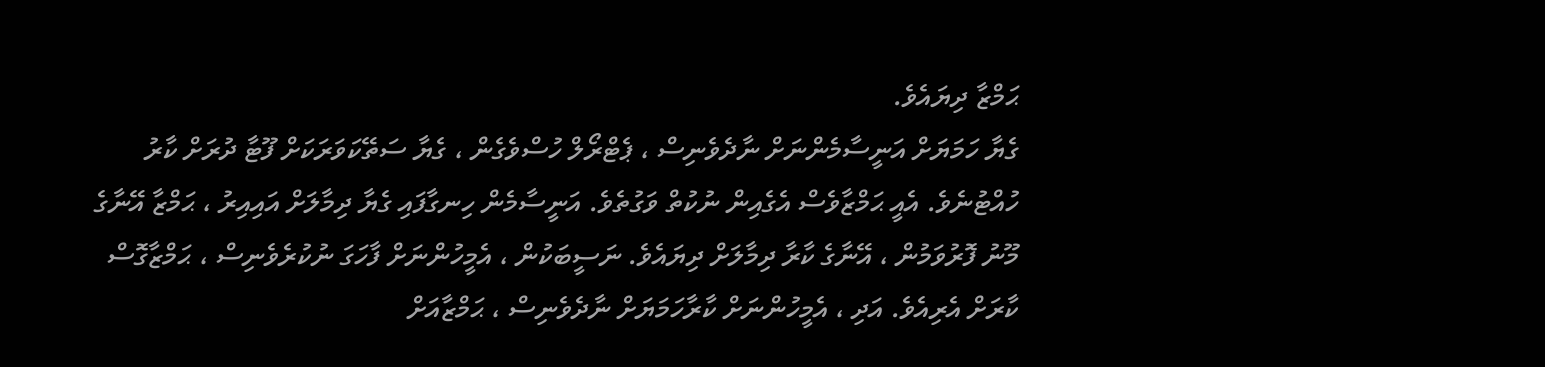ޙަމްޒާ ދިޔައެވެ.
ގެޔާ ހަމަޔަށް އަނީސާމެންނަށް ނާދެވެނިސް ، ޕެޓްރޯލް ހުސްވެގެން ، ގެޔާ ސަތޭކަވަރަކަށް ފޫޓާ ދުރަށް ކާރު ހުއްޓުނެވެ. އެއީ ޙަމްޒާވެސް އެގެއިން ނުކުތް ވަގުތެވެ. އަނީސާމެން ހިނގާފައި ގެޔާ ދިމާލަށް އައިއިރު ، ޙަމްޒާ އޭނާގެ މޫނު ފޮރުވަމުން ، އޭނާގެ ކާރާ ދިމާލަށް ދިޔައެވެ. ނަސީބަކުން ، އެމީހުންނަށް ފާހަގަ ނުކުރެވެނިސް ، ޙަމްޒާގޮސް ކާރަށް އެރިއެވެ. އަދި ، އެމީހުންނަށް ކާރާހަމަޔަށް ނާދެވެނިސް ، ޙަމްޒާއަށް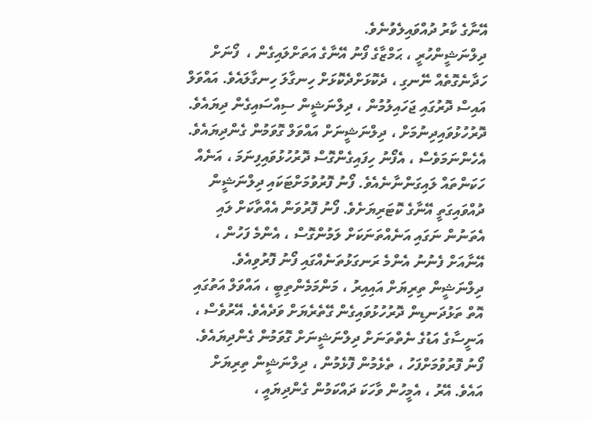އޭނާގެ ކާރު ދުއްވައިލެވުނެވެ.
ދިލްނަޝީންހުރީ ، ޙަމްޒާގެ ފޯނު އޭނާގެ އަތަށްލައިގެން ،  ފޯނަށް ހަދާނެގޮތެއް ނޭނގި ، ދެކޮޅަށްދެކޮޅަށް ހިނގާލަ ހިނގާލައެވެ. އައްވަލް އައިސް ދޮރުގައި ޖަހައިލުމުން ، ދިލްނަޝީން ސިއްސައިގެން ދިޔައެވެ. ދޮރުހުޅުވައިދިނުމަށް ، ދިލްނަޝީނަށް އައްވަލް ގޮވަމުން ގެންދިޔައެވެ. އެހެންނަމަވެސް ، އެފޯނު ހިފައިގެންގޮސް ދޮރުހުޅުވައިފިނަމަ ، އަނެއް ހަކަންތައް ލައިގަންނާނެއެވެ. ފޯނު ފޮރުވުމަށްޓަކައި ދިލްނަޝީން ދުއްވައިގަތީ އޭނާގެ ކޮޓަރިޔަށެވެ. ފޯނު ފޮރުވަން އެއްތާކަށް ލައި އެތަނުން ނަގައި އަނެއްތަނަކަށް ލަމުންގޮސް ، އެންމެ ފަހުން ، އޭނާއަށް ފެނުނު އެންމެ ރަނގަޅުތަނެއްގައި ފޯނު ފޮރުވިއެވެ.
ދިލްނަޝީން ތިރިޔަށް އައިއިރު ، މަންމަމެންތިބީ ، އައްވަލް އަތުގައި އޮތް ތަޅުދަނޑިން ދޮރުހުޅުވައިގެން ގޭތެރެޔަށް ވަދެއެވެ. އޭރުވެސް ، އަނީސާގެ އަޑުގެ ނެތްތަނަށް ދިލްނަޝީނަށް ގޮވަމުން ގެންދިޔައެވެ. ފޯނު ފޮރުވުމަށްފަހު ، ތެޅެމުން ފޮޅެމުން ، ދިލްނަޝީން ތިރިޔަށް އައެވެ. އޭރު ، އެމީހުން ވާހަކަ ދައްކަމުން ގެންދިޔައީ ،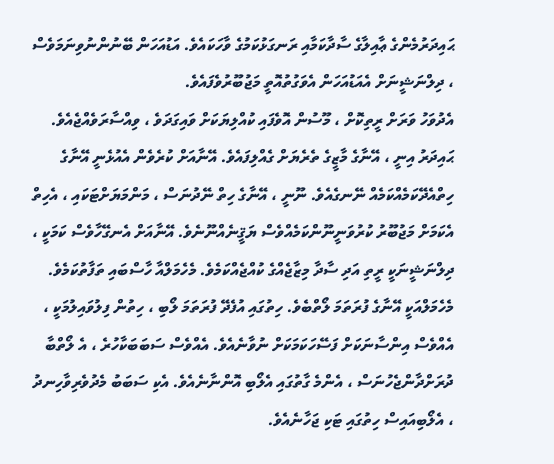ޙައިދަރުމެންގެ ޢާއިލާގެ ސާދާކަމާއި ރަނގަޅުކަމުގެ ވާހަކައެވެ. އަޑުއަހަން ބޭނުންނުވިނަމަވެސް ، ދިލްނަޝީނަށް އެއަޑުއަހަން އެވަގުތުއޮތީ މަޖުބޫރުވެފައެވެ.
އެދުވަހު ވަރަށް ރީތިކޮށް ، މޫސުން އޮވެފައި ކުއްލިޔަކަށް ވައިގަދަވެ ، ވިއްސާރަވެއްޖެއެވެ. ޙައިދަރު އިނީ ، އޭނާގެ މާޒީގެ ތެރެޔަށް ގެއްލިފައެވެ. އޭނާއަށް ކުރެވެން އެއުޅެނީ އޭނާގެ ހިތްއެދޭކަމެއްކަމެއް ނޭނގެއެވެ. ނޫނީ ، އޭނާގެ ހިތް ނޭދުނަސް ، މަންމަޔަށްޓަކައި ، އެހިތް އެކަމަށް މަޖުބޫރު ކުރުވަނީނޫންކަމެއްވެސް ޔަޤީނެއްނޫނެވެ. އޭނާއަށް އެނގޭހާވެސް ކަމަކީ ، ދިލްނަޝީނަކީ ރީތި އަދި ސާދާ މިޒާޖެއްގެ ކުއްޖެއްކަމެވެ. މެހެމަލްއާ ހާސްބައި ތަފާތުކަމެވެ. މެހެމަލްއަކީ އޭނާގެ ފުރަތަމަ ލޯތްބެވެ. ހިތުގައި އުފެދޭ ފުރަތަމަ ލޯބި ، ހިތުން ފިލުވައިލުމަކީ ، އެއްވެސް އިންސާނަކަށް ފަސޭހަކަމަކަށް ނުވާނެއެވެ. އެއްވެސް ސަބަބަކާހުރެ ، އެ ލޯތްބާ ދުރަށްދާންޖެހުނަސް ، އެންމެ ގާތުގައި އެލޯބި އޮންނާނެއެވެ. އެކި ސަބަބު މެދުވެރިވާހިނދު ، އެލޯބިއައިސް ހިތުގައި ޓަކި ޖަހާނެއެވެ.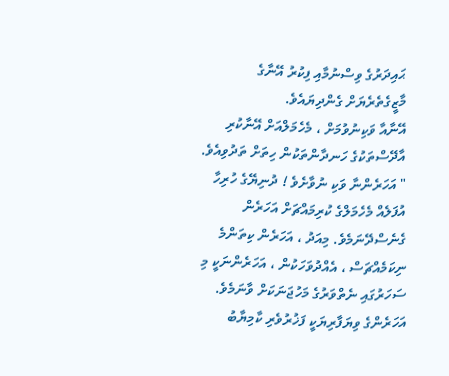ޙައިދަރުގެ ވިސްނުމާއި ފިކުރު އޭނާގެ މާޒީގެތެރެޔަށް ގެންދިޔައެވެ.
އޭނާއާ ވަކިނުވުމަށް ، މެހެމަލްއަށް އޭނާކުރި އާދޭސްތަކުގެ ހަނދާންތަކުން ހިތަށް ތަދުވިއެވެ.
" އަހަރެންނާ ވަކި ނުވާށެވެ ! ދުނިޔޭގެ ހުރިހާ އުފަލެއް މެހެމަލްގެ ކުރިމައްޗަށް އަހަރެން ގެނެސްދޭނަމެވެ. މިއަދު ، އަހަރެން ކިތަންމެ ނިކަމެއްޗަސް ، އެއްދުވަހަކުން ، އަހަރެންނަކީ މި ސަހަރުގައި ނެތްވަރުގެ މަހުޖަނަކަށް ވާނަމެވެ. އަހަރެންގެ ވިޔަފާރިޔަކީ ފަޚުރުވެރި ކާމިޔާބު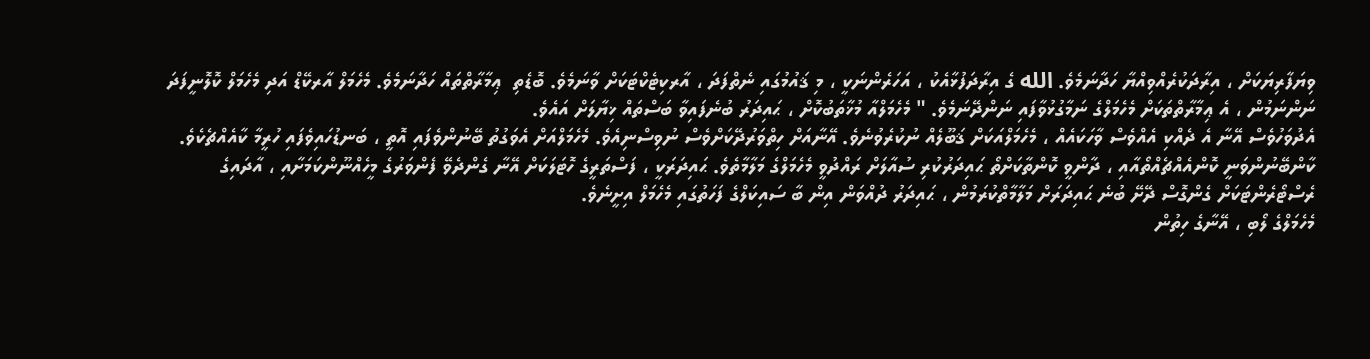ވިޔަފާރިޔަކަށް ، އިރާދަކުރެއްވިއްޔާ ހަދާނަމެވެ. الله ގެ އިރާދަފުޅާއެކު ، އަހަރެންނަކީ ، މި ޤައުމުގައި ނެތްފަދަ ، އާރކިޓެކްޓަކަށް ވާނަމެވެ. ބޮޑެތި  ޢިމާރާތްތައް ހަދާނަމެވެ. މެހެމަލް އާރކޭޑް އަދި މެހެމަލް ކޮލޮނީފަދަ ނަންނަމުން ، އެ ޢިމާރާތްތަކަށް މެހެމަލްގެ ނަމާގުޅުވާފައި ނަންދޭނަމެވެ. " މެހެމަލްއާ މުޚާތަބުކޮށް ، ޙައިދަރު ބުނެފައިވާ ބަސްތައް ޚިޔާލަށް އައެވެ.
އެދުވަހުވެސް އޭނާ އެ ދެއްކި އެއްވެސް ވާހަކައެއް ، މެހެމަލްއަކަށް ޤަބޫލެއް ނުކުރެވުނެވެ. އޭނާއަށް ހިތްވަރުދޭކަށްވެސް ނުވިސްނިއެވެ. މެހެމަލްއަށް އެވަގުތު ބޭނުންވެފައި އޮތީ ، ބަނޑުހައިވެފައި ހުރީމާ ކާއެއްޗެކެވެ. ކާންބޭނުންވަނީ ކޮންއެއްޗެއްތޯއާއި ، ދާންވީ ކޮންތާކަށްތޯ ޙައިދަރުކުރި ސުއާލަށް ރައްދުވީ މެހެމަލްގެ މަލާމާތެވެ. ޙައިދަރަކީ ، ފަސްތަރީގެ ހޮޓަލަކަށް އޭނާ ގެންދެވޭ ފެންވަރުގެ މީހެއްނޫންކަމަށާއި ، އާދައިގެ ރެސްޓޯރެންޓަކަށް ގެންގޮސް ދޭށޭ ބުނެ ޙައިދަރަށް މަލާމާތްކުރަމުން ، ޙައިދަރު ދުއްވަން އިން ބާ ސައިކަލްގެ ފަހަތުގައި މެހެމަލް އިށީނެވެ.
މެހެމަލްގެ ލޯބި ، އޭނާގެ ހިތުން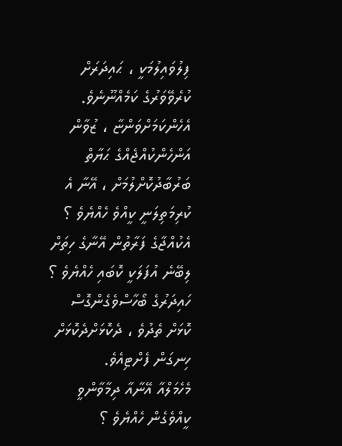ފިލުވައިލުމަކީ ، ޙައިދަރަށް ކުރެވޭވަރުގެ ކަމެއްނޫނެވެ. އެހެންކަމަށްވަންޏާ ، ޒުވާން އަންހެންކުއްޖެއްގެ ޙަޔާތް ބަރުބާދުކޮށްލުމަށް ، އޭނާ އެ ކުރިމަތިލަނީ ކީއްވެ ހެއްޔެވެ ؟ އެކުއްޖާގެ ފަރާތުން އޭނާގެ ހިތަށް ލިބޭނެ އުފަލަކީ ކޮބައި ހެއްޔެވެ ؟ ހައިދަރުގެ ބޯހާސްވެގެންގޮސް ކޮޅަށް ތެދުވެ ، ދެކޮޅަށްދެކޮޅަށް ހިނގަން ފެށްޓިއެވެ.
މެހެމަލްއާ އޭނާއާ ދިމާވާންވީ ކީއްވެގެން ހެއްޔެވެ ؟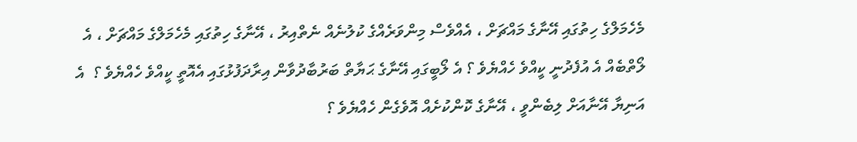މެހެމަލްގެ ހިތުގައި އޭނާގެ މައްޗަށް ، އެއްވެސް މިންވަރެއްގެ ކުލުނެއް ނެތްއިރު ، އޭނާގެ ހިތުގައި މެހެމަލްގެ މައްޗަށް ، އެ ލޯތްބެއް އެ އުފެދުނީ ކީއްވެ ހެއްޔެވެ ؟ އެ ލޯބީގައި އޭނާގެ ޙަޔާތް ބަރުބާދުވާން އިރާދަފުޅުގައި އެއޮތީ ކީއްވެ ހެއްޔެވެ ؟  އެ އަނިޔާ އޭނާއަށް ލިބެންވީ ، އޭނާގެ ކޮންކުށެއް އޮވެގެން ހެއްޔެވެ ؟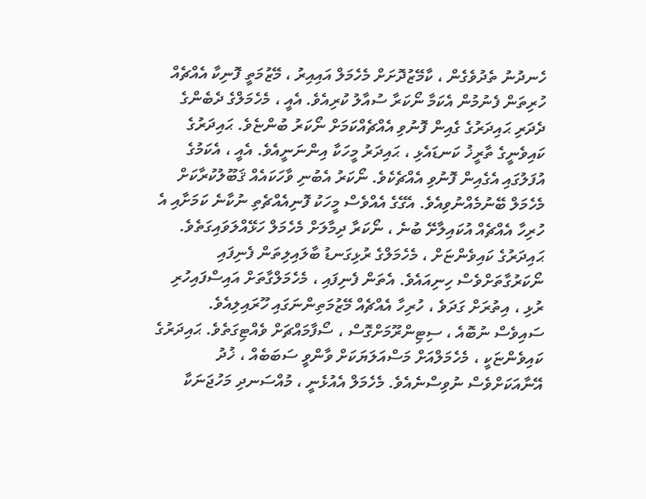ހެނދުނު ތެދުވެގެން ، ކާމޭޒުދޮށަށް މެހެމަލް އައިއިރު ، މޭޒުމަތީ ފޮނިކާ އެއްޗެއް ހުރިތަން ފެނުމުން އެކަމާ ނޯކަރާ ސުއާލު ކުރިއެވެ. އެއީ ، މެހެމަލްގެ ދެބެންގެ ދެދަރި ޙައިދަރުގެ ގެއިން ފޮނުވި އެއްޗެއްކަމަށް ނޯކަރު ބުންޏެވެ. ޙައިދަރުގެ ކައިވެނީގެ ތާރީޚު ކަނޑައެޅި ، ޙައިދަރު މީހަކާ އިންނަނީއެވެ. އެއީ ، އެކަމުގެ އުފަލުގައި އެގެއިން ފޮނުވި އެއްޗެކެވެ. ނޯކަރު އެބުނި ވާހަކައެއް ޤަބޫލުކުރާކަށް މެހެމަލް ބޭނުމެއްނުވިއެވެ. އެގޭގެ އެއްވެސް މީހަކު ފޮނިއެއްޗެތި ނުކާނެ ކަމަށާއި އެ ހުރިހާ އެއްޗެއް އުކައިލާށޭ ބުނެ ، ނޯކަރާ ދިމާލަށް މެހެމަލް ހަޅޭއްލަވައިގަތެވެ.
ޙައިދަރުގެ ކައިވެންޏަށް ، މެހެމަލްގެ ރުޅިގަނޑު ބާލައިލިތަން ފެނިފައި ނޯކަރުގާތަށްވެސް ހިނިއައެވެ. އެތަން ފެނިފައި ، މެހެމަލްގާތަށް އައިސްފައިހުރި ރުޅި ، އިތުރަށް ގަދަވެ ، ހުރިހާ އެއްޗެއް މޭޒުމަތިންނަގައި ހޫރައިލިއެވެ. ސައިވެސް ނުބޮއެ ، ސިޓިންރޫމަށްގޮސް ، ސޯފާމައްޗަށް ވެއްޓިގަތެވެ. ޙައިދަރުގެ ކައިވެންޏަކީ ، މެހެމަލްއަށް މަސްއަލަޔަކަށް ވާންވީ ސަބަބެއް ، ޚުދު އޭނާއަކަށްވެސް ނުވިސްނެއެވެ. މެހެމަލް އެއުޅެނީ ، މުއްސަނދި މަހުޖަނަކާ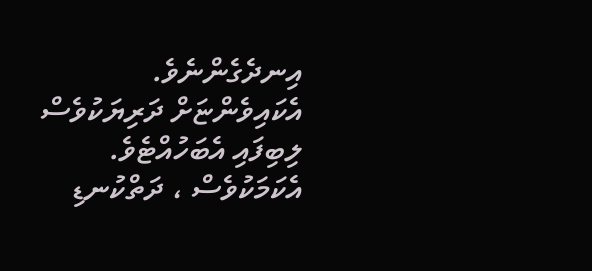އިނދެގެންނެވެ. އެކައިވެންޏަށް ދަރިޔަކުވެސް ލިބިފައި އެބަހުއްޓެވެ. އެކަމަކުވެސް ، ދަތްކުނޑި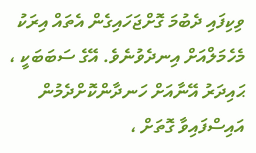ވިކިފައި ދެބުމަ ގޮށްޖަހައިގެން އެތައް އިރަކު މެހެމަލްއަށް އިނދެވުނެވެ. އޭގެ ސަބަބަކީ ، ޙައިދަރު އޭނާއަށް ހަނދާންކޮށްދެމުން އައިސްފައިވާ ގޮތަށް ،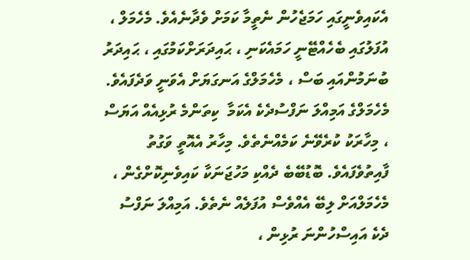އެކައިވެނީގައި ހަމަޖެހުން ނެތީމާ ކަމަށް ވެދާނެއެވެ. މެހެމަލް ، އުފަލުގައި ބެހެއްޓޭނީ ހަމައެކަނި ، ޙައިދަރަށްކަމުގައި ، ޙައިދަރު ބުނަމުންއައި ބަސް ، މެހެމަލްގެ އަނގަޔަށް އެވަނީ ވަދެފައެވެ. މެހެމަލްގެ އަމިއްލަ ނަފްސުދެކެ އެކަމާ  ކިތަންމެ ރުޅިއެއް އަޔަސް ، މިހާރަކު ކުރެވޭނެ ކަމެއްނެތެވެ. މިހާރު އެއޮތީ ވަގުތު ފާއިތުވެފައެވެ. ބޮޑުބޭބެ ދެއްކި މަހުޖަނަކާ ކައިވެނިކޮށްގެން ، މެހެމަލްއަށް ލިބޭ އެއްވެސް އުފަލެއް ނެތެވެ. އަމިއްލަ ނަފްސު ދެކެ އައިސްހުންނަ ރުޅިން ،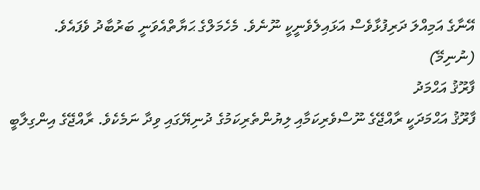އޭނާގެ އަމިއްލަ ދަރިފުޅާވެސް އަޅައިލެވެނީކީ ނޫނެވެ. މެހެމަލްގެ ޙަޔާތްއެވަނީ ބަރުބާދު ވެފައެވެ. (ނުނިމޭ)
ފާރޫޤު އަޙްމަދު
ފާރޫޤު އަޙްމަދަކީ ރާއްޖޭގެ ނޫސްވެރިކަމާއި ލިޔުންތެރިކަމުގެ ދުނިޔޭގައި ވިދާ ނަމެކެވެ. ރާއްޖޭގެ އިންގިލާބީ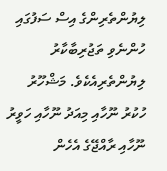ލިޔުންތެރިންގެ އިސް ސަފުގައި ހުންނެވި ތަޖުރިބާކާރު ލިޔުންތެރިއެކެވެ. މަޝްހޫރު ހުކުރު ނޫހާއި މިއަދު ނޫހާއި ހަވީރު ނޫހާއި ރާއްޖޭގެ އެހެން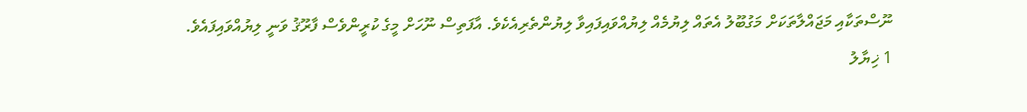ނޫސްތަކާއި މަޖައްލާތަކަށް މަގުބޫލު އެތައް ލިޔުމެއް ލިޔުއްވައިފައިވާ ލިޔުންތެރިއެކެވެ. އާފަތިސް ނޫހަށް މީގެ ކުރީންވެސް ފާރޫޤު ވަނީ ލިޔުއްވައިފައެވެ.
1 ޚިޔާލު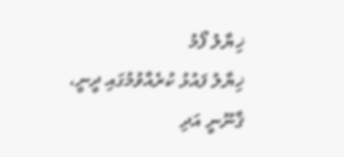ޚިޔާލު ފޯމު
ޚިޔާލު ފައުޅު ކުރެއްވުމުގައި ދީނީ، ޤާނޫނީ އަދި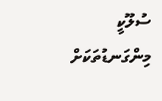ސުލޫކީ މިންގަނޑުތަކަށް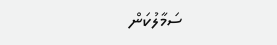ސަމާލުކަން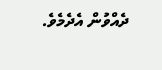ދެއްވުން އެދެމެވެ.